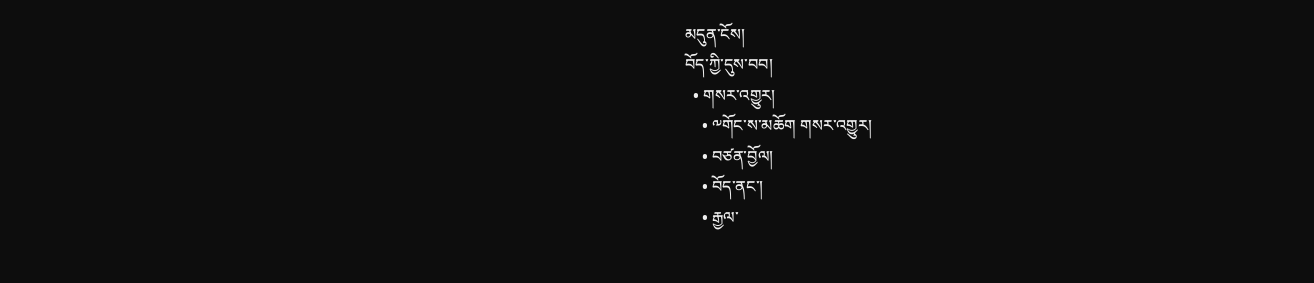མདུན་ངོས།
བོད་ཀྱི་དུས་བབ།
  • གསར་འགྱུར།
    • ༸གོང་ས་མཆོག གསར་འགྱུར།
    • བཙན་བྱོལ།
    • བོད་ནང་།
    • རྒྱལ་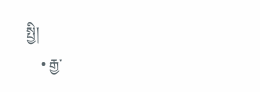སྤྱི།
    • རྒྱ་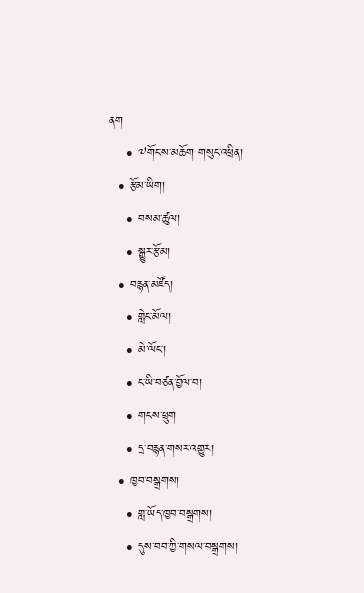ནག
    • ༧གོང་ས་མཆོག གསུང་འཕྲིན།
  • རྩོམ་ཡིག།
    • བསམ་ཚུལ།
    • སྒྱུར་རྩོམ།
  • བརྙན་མཛོད།
    • གླེང་མོལ།
    • མེ་ལོང་།
    • ང་ཡི་བཙན་བྱོལ་བ།
    • གངས་ཕྲུག
    • དྲ་བརྙན་གསར་འགྱུར།
  • ཁྱབ་བསྒྲགས།
    • གླ་ཡོད་ཁྱབ་བསྒྲགས།
    • དུས་བབ་ཀྱི་གསལ་བསྒྲགས།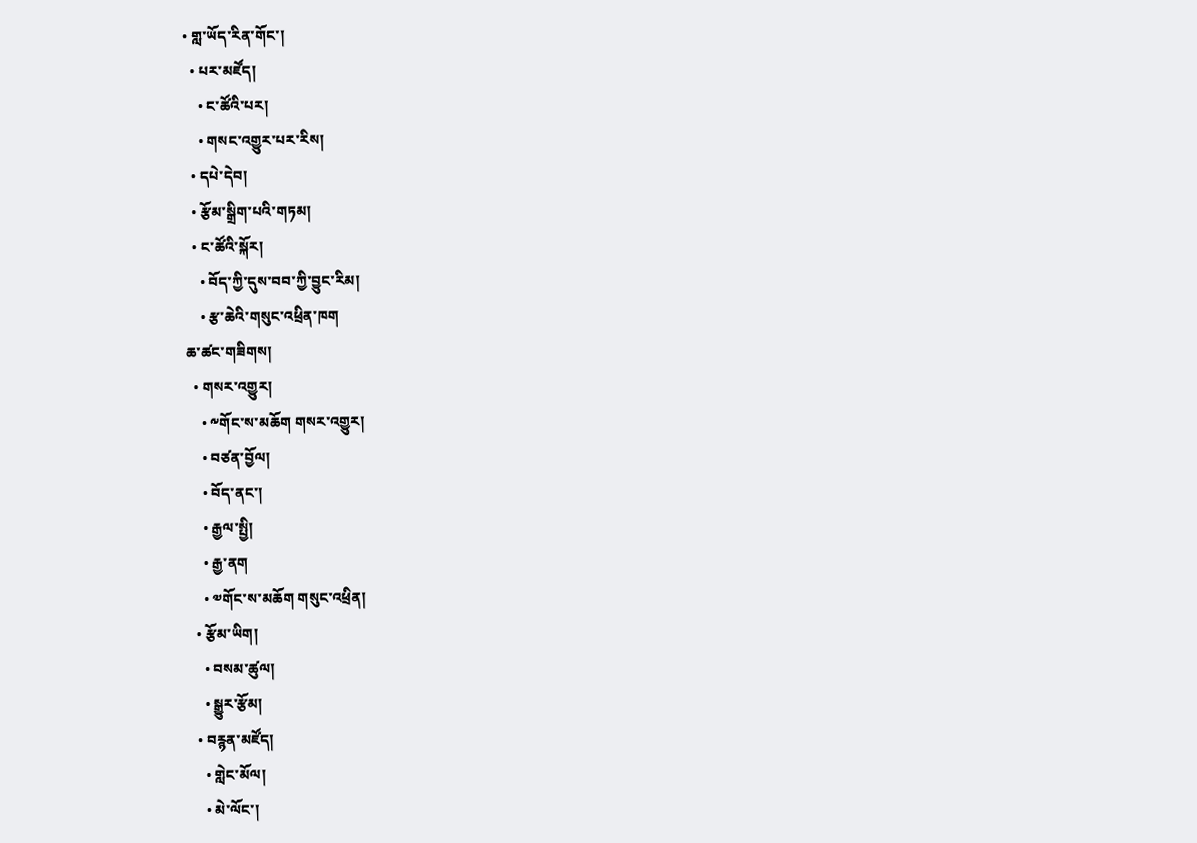• གླ་ཡོད་རིན་གོང་།
  • པར་མཛོད།
    • ང་ཚོའི་པར།
    • གསང་འགྱུར་པར་རིས།
  • དཔེ་དེབ།
  • རྩོམ་སྒྲིག་པའི་གཏམ།
  • ང་ཚོའི་སྐོར།
    • བོད་ཀྱི་དུས་བབ་ཀྱི་བྱུང་རིམ།
    • རྩ་ཆེའི་གསུང་འཕྲིན་ཁག
ཆ་ཚང་གཟིགས།
  • གསར་འགྱུར།
    • ༸གོང་ས་མཆོག གསར་འགྱུར།
    • བཙན་བྱོལ།
    • བོད་ནང་།
    • རྒྱལ་སྤྱི།
    • རྒྱ་ནག
    • ༧གོང་ས་མཆོག གསུང་འཕྲིན།
  • རྩོམ་ཡིག།
    • བསམ་ཚུལ།
    • སྒྱུར་རྩོམ།
  • བརྙན་མཛོད།
    • གླེང་མོལ།
    • མེ་ལོང་།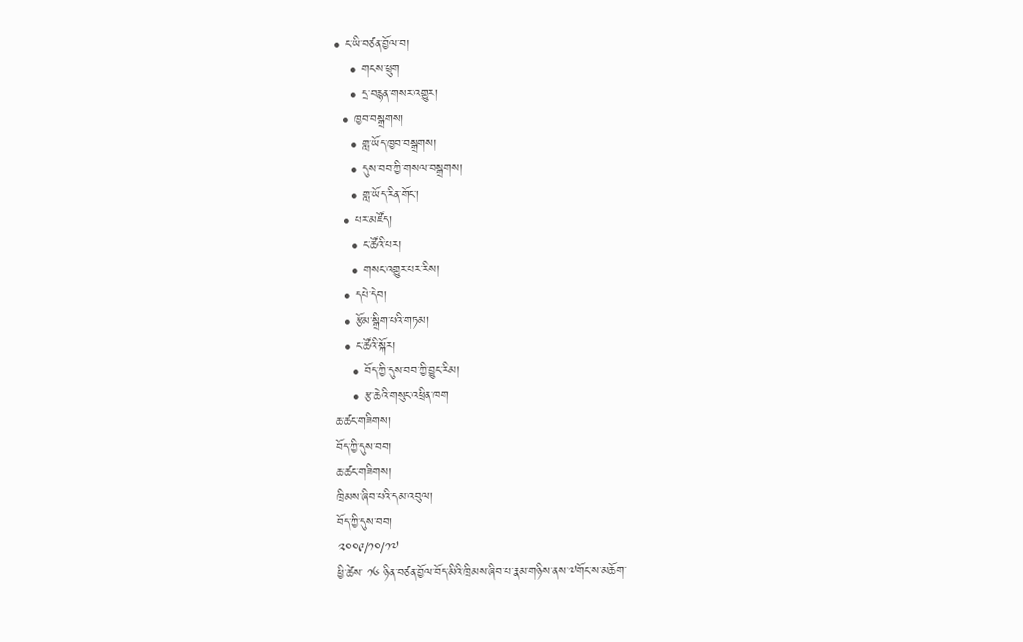• ང་ཡི་བཙན་བྱོལ་བ།
    • གངས་ཕྲུག
    • དྲ་བརྙན་གསར་འགྱུར།
  • ཁྱབ་བསྒྲགས།
    • གླ་ཡོད་ཁྱབ་བསྒྲགས།
    • དུས་བབ་ཀྱི་གསལ་བསྒྲགས།
    • གླ་ཡོད་རིན་གོང་།
  • པར་མཛོད།
    • ང་ཚོའི་པར།
    • གསང་འགྱུར་པར་རིས།
  • དཔེ་དེབ།
  • རྩོམ་སྒྲིག་པའི་གཏམ།
  • ང་ཚོའི་སྐོར།
    • བོད་ཀྱི་དུས་བབ་ཀྱི་བྱུང་རིམ།
    • རྩ་ཆེའི་གསུང་འཕྲིན་ཁག
ཆ་ཚང་གཟིགས།
བོད་ཀྱི་དུས་བབ།
ཆ་ཚང་གཟིགས།
ཁྲིམས་ཞིབ་པའི་དམ་འབུལ།
བོད་ཀྱི་དུས་བབ།
༢༠༠༩/༡༠/༡༧
ཕྱི་ཚེས་ ༡༦ ཉིན་བཙན་བྱོལ་བོད་མིའི་ཁྲིམས་ཞིབ་པ་རྣམ་གཉིས་ནས་༧གོང་ས་མཆོག་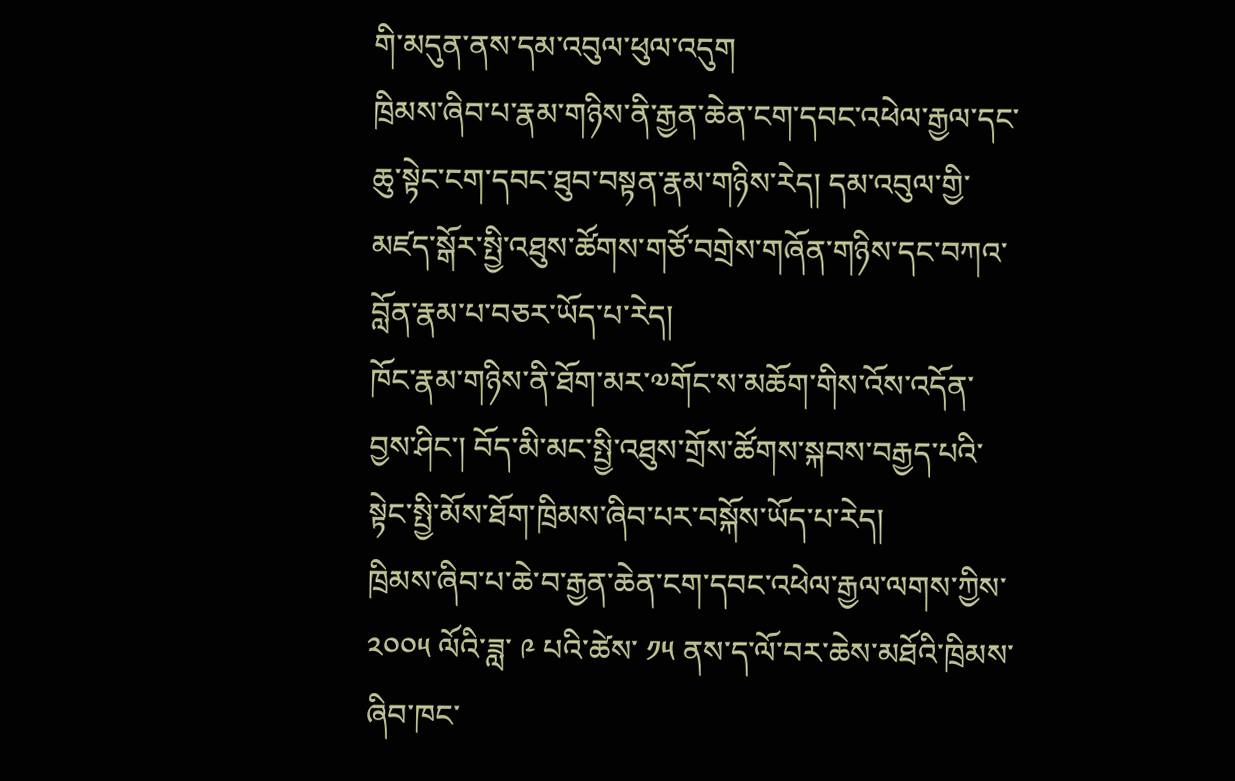གི་མདུན་ནས་དམ་འབུལ་ཕུལ་འདུག
ཁྲིམས་ཞིབ་པ་རྣམ་གཉིས་ནི་རྒྱན་ཆེན་ངག་དབང་འཕེལ་རྒྱལ་དང་ཆུ་སྟེང་ངག་དབང་ཐུབ་བསྟན་རྣམ་གཉིས་རེད། དམ་འབུལ་གྱི་མཛད་སྒོར་སྤྱི་འཐུས་ཚོགས་གཙོ་བགྲེས་གཞོན་གཉིས་དང་བཀའ་བློན་རྣམ་པ་བཅར་ཡོད་པ་རེད།
ཁོང་རྣམ་གཉིས་ནི་ཐོག་མར་༧གོང་ས་མཆོག་གིས་འོས་འདོན་བྱས་ཤིང་། བོད་མི་མང་སྤྱི་འཐུས་གྲོས་ཚོགས་སྐབས་བརྒྱད་པའི་སྟེང་སྤྱི་མོས་ཐོག་ཁྲིམས་ཞིབ་པར་བསྐོས་ཡོད་པ་རེད།
ཁྲིམས་ཞིབ་པ་ཆེ་བ་རྒྱན་ཆེན་ངག་དབང་འཕེལ་རྒྱལ་ལགས་ཀྱིས་ ༢༠༠༥ ལོའི་ཟླ་ ༩ པའི་ཚེས་ ༡༥ ནས་ད་ལོ་བར་ཆེས་མཐོའི་ཁྲིམས་ཞིབ་ཁང་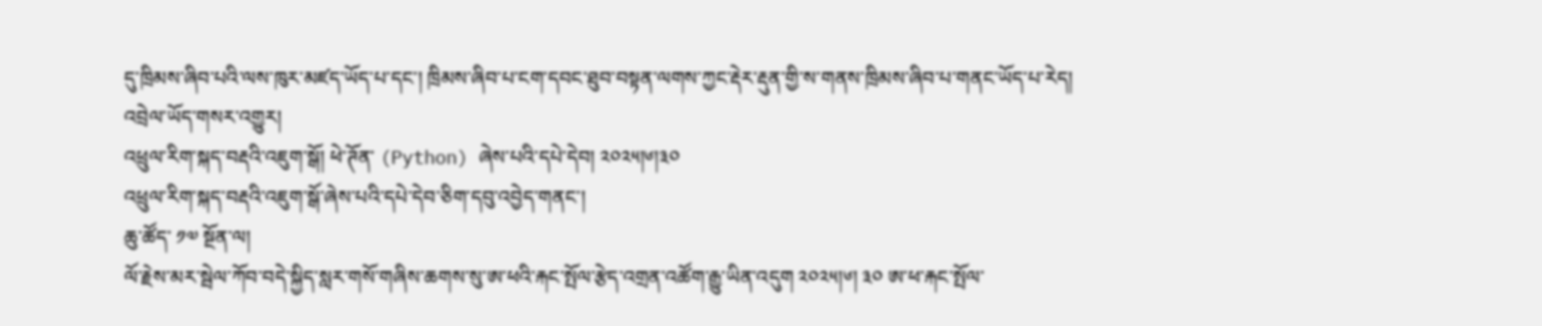དུ་ཁྲིམས་ཞིབ་པའི་ལས་ཁུར་མཛད་ཡོད་པ་དང་། ཁྲིམས་ཞིབ་པ་ངག་དབང་ཐུབ་བསྟན་ལགས་ཀྱང་རྡེར་རྡུན་གྱི་ས་གནས་ཁྲིམས་ཞིབ་པ་གནང་ཡོད་པ་རེད།
འབྲེལ་ཡོད་གསར་འགྱུར།
འཕྲུལ་རིག་སྐད་བརྡའི་འཇུག་སྒོ། ཕེ་ཊོན་ (Python) ཞེས་པའི་དཔེ་དེབ། ༢༠༢༥།༦།༣༠
འཕྲུལ་རིག་སྐད་བརྡའི་འཇུག་སྒོ་ཞེས་པའི་དཔེ་དེབ་ཅིག་དབུ་འབྱེད་གནང་།
ཆུ་ཚོད་ ༡༧ སྔོན་ལ།
ལོ་རྗེས་མར་སྦེལ་ཀོབ་བདེ་སྐྱིད་སླར་གསོ་གཞིས་ཆགས་སུ་ཨ་ཕའི་རྐང་སྤོལ་རྩེད་འགྲན་འཚོག་རྒྱུ་ཡིན་འདུག ༢༠༢༥།༦། ༣༠ ཨ་ཕ་རྐང་སྤོལ་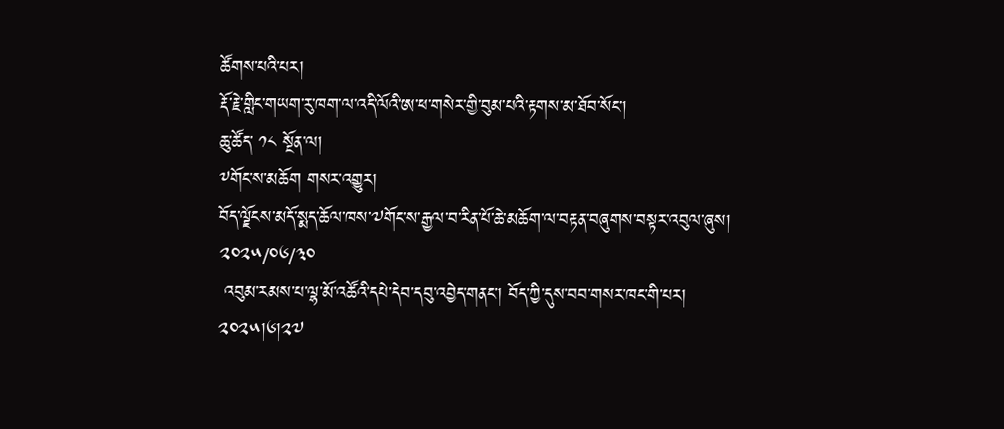ཚོགས་པའི་པར།
རྡོ་རྗེ་གླིང་གཡག་རུ་ཁག་ལ་འདི་ལོའི་ཨ་ཕ་གསེར་གྱི་བུམ་པའི་རྟགས་མ་ཐོབ་སོང་།
ཆུ་ཚོད་ ༡༨ སྔོན་ལ།
༸གོང་ས་མཆོག གསར་འགྱུར།
བོད་ལྗོངས་མདོ་སྨད་ཆོལ་ཁས་༧གོང་ས་རྒྱལ་བ་རིན་པོ་ཆེ་མཆོག་ལ་བརྟན་བཞུགས་བསྟར་འབུལ་ཞུས།
༢༠༢༥/༠༦/༣༠
 འབུམ་རམས་པ་ལྷ་མོ་འཚོའི་དཔེ་དེབ་དབུ་འབྱེད་གནང་། བོད་ཀྱི་དུས་བབ་གསར་ཁང་གི་པར། ༢༠༢༥།༦།༢༧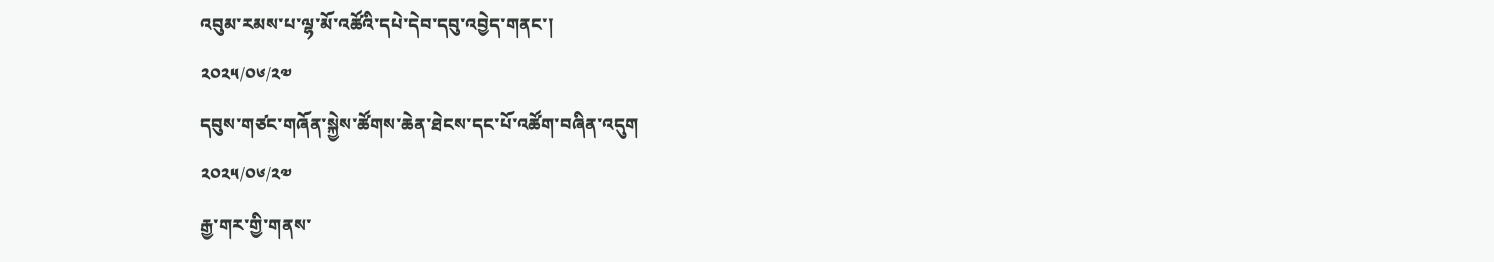འབུམ་རམས་པ་ལྷ་མོ་འཚོའི་དཔེ་དེབ་དབུ་འབྱེད་གནང་།
༢༠༢༥/༠༦/༢༧
དབུས་གཙང་གཞོན་སྐྱེས་ཚོགས་ཆེན་ཐེངས་དང་པོ་འཚོག་བཞིན་འདུག
༢༠༢༥/༠༦/༢༧
རྒྱ་གར་གྱི་གནས་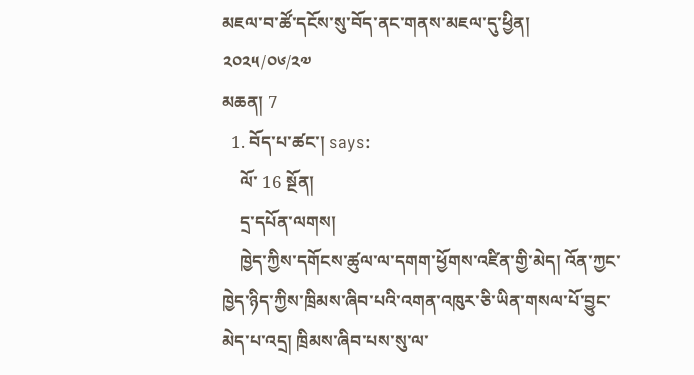མཇལ་བ་ཚོ་དངོས་སུ་བོད་ནང་གནས་མཇལ་དུ་ཕྱིན།
༢༠༢༥/༠༦/༢༧
མཆན། 7
  1. བོད་པ་ཚང་། says:
    ལོ་ 16 སྔོན།
    དྲ་དཔོན་ལགས།
    ཁྱེད་ཀྱིས་དགོངས་ཚུལ་ལ་དགག་ཕྱོགས་འཛིན་གྱི་མེད། འོན་ཀྱང་ཁྱེད་ཉིད་ཀྱིས་ཁྲིམས་ཞིབ་པའི་འགན་འཁུར་ཅི་ཡིན་གསལ་པོ་བྱུང་མེད་པ་འདྲ། ཁྲིམས་ཞིབ་པས་སུ་ལ་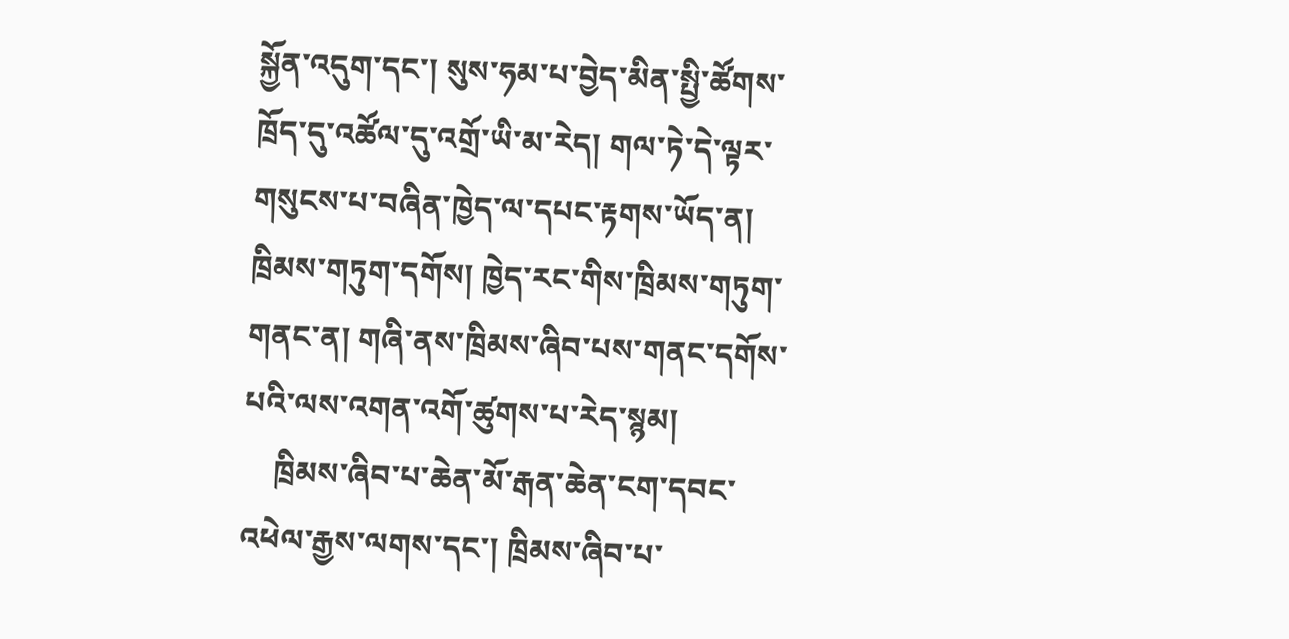སྐྱོན་འདུག་དང་། སུས་ཧམ་པ་བྱེད་མིན་སྤྱི་ཚོགས་ཁྲོད་དུ་འཚོལ་དུ་འགྲོ་ཡི་མ་རེད། གལ་ཏེ་དེ་ལྟར་གསུངས་པ་བཞིན་ཁྱེད་ལ་དཔང་རྟགས་ཡོད་ན། ཁྲིམས་གཏུག་དགོས། ཁྱེད་རང་གིས་ཁྲིམས་གཏུག་གནང་ན། གཞི་ནས་ཁྲིམས་ཞིབ་པས་གནང་དགོས་པའི་ལས་འགན་འགོ་ཚུགས་པ་རེད་སྙམ།
    ཁྲིམས་ཞིབ་པ་ཆེན་མོ་རྒན་ཆེན་ངག་དབང་འཕེལ་རྒྱས་ལགས་དང་། ཁྲིམས་ཞིབ་པ་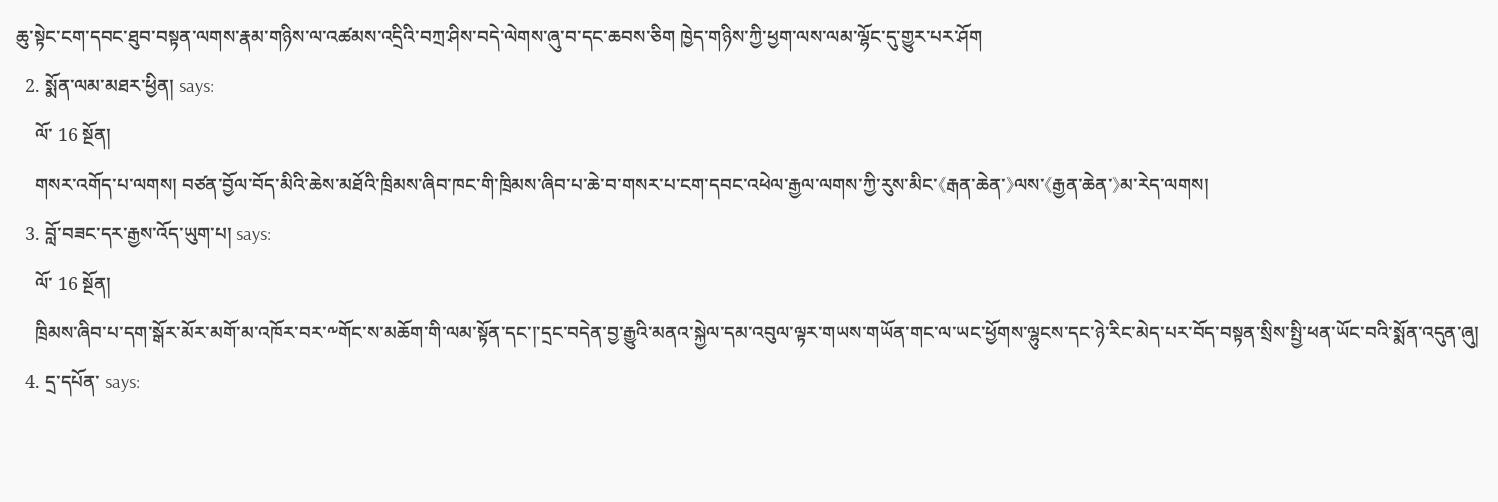ཆུ་སྟེང་ངག་དབང་ཐུབ་བསྟན་ལགས་རྣམ་གཉིས་ལ་འཚམས་འདྲིའི་བཀྲ་ཤིས་བདེ་ལེགས་ཞུ་བ་དང་ཆབས་ཅིག ཁྱེད་གཉིས་ཀྱི་ཕྱག་ལས་ལམ་ལྷོང་དུ་གྱུར་པར་ཤོག
  2. སྨོན་ལམ་མཐར་ཕྱིན། says:
    ལོ་ 16 སྔོན།
    གསར་འགོད་པ་ལགས། བཙན་བྱོལ་བོད་མིའི་ཆེས་མཐོའི་ཁྲིམས་ཞིབ་ཁང་གི་ཁྲིམས་ཞིབ་པ་ཆེ་བ་གསར་པ་ངག་དབང་འཕེལ་རྒྱལ་ལགས་ཀྱི་རུས་མིང་《རྒན་ཆེན་》ལས་《རྒྱན་ཆེན་》མ་རེད་ལགས།
  3. བློ་བཟང་དར་རྒྱས་འོད་ཡུག་པ། says:
    ལོ་ 16 སྔོན།
    ཁྲིམས་ཞིབ་པ་དག་སྒོར་མོར་མགོ་མ་འཁོར་བར་༸གོང་ས་མཆོག་གི་ལམ་སྟོན་དང་།་དྲང་བདེན་བྱ་རྒྱུའི་མནའ་སྐྱེལ་དམ་འབུལ་ལྟར་གཡས་གཡོན་གང་ལ་ཡང་ཕྱོགས་ལྷུངས་དང་ཉེ་རིང་མེད་པར་བོད་བསྟན་སྲིས་སྤྱི་ཕན་ཡོང་བའི་སྨོན་འདུན་ཞུ།
  4. དྲ་དཔོན་ says: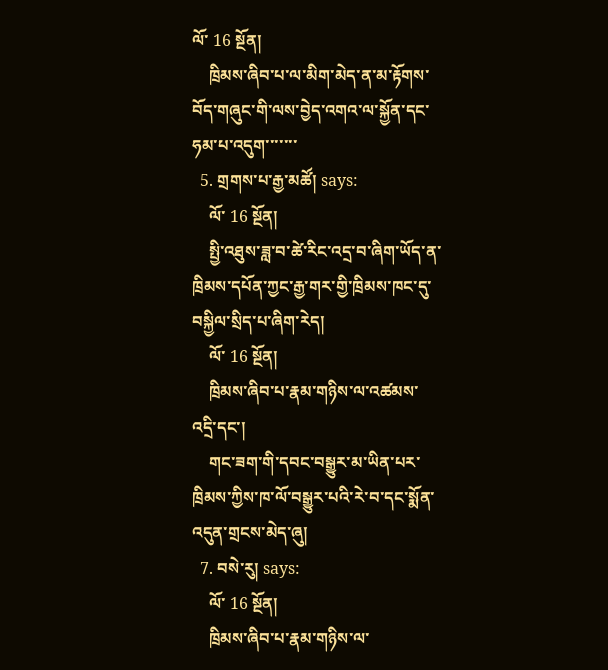ལོ་ 16 སྔོན།
    ཁྲིམས་ཞིབ་པ་ལ་མིག་མེད་ན་མ་རྟོགས་བོད་གཞུང་གི་ལས་བྱེད་འགའ་ལ་སྐྱོན་དང་ཧམ་པ་འདུག་་་་་་་
  5. གྲགས་པ་རྒྱ་མཚོ། says:
    ལོ་ 16 སྔོན།
    སྤྱི་འཐུས་ཟླ་བ་ཚེ་རིང་འདྲ་བ་ཞིག་ཡོད་ན་ཁྲིམས་དཔོན་ཀྱང་རྒྱ་གར་གྱི་ཁྲིམས་ཁང་དུ་བསྐྱིལ་སྲིད་པ་ཞིག་རེད།
    ལོ་ 16 སྔོན།
    ཁྲིམས་ཞིབ་པ་རྣམ་གཉིས་ལ་འཚམས་འདྲི་དང་།
    གང་ཟག་གི་དབང་བསྒྱུར་མ་ཡིན་པར་ཁྲིམས་ཀྱིས་ཁ་ལོ་བསྒྱུར་པའི་རེ་བ་དང་སྨོན་འདུན་གྲངས་མེད་ཞུ།
  7. བསེ་རུ། says:
    ལོ་ 16 སྔོན།
    ཁྲིམས་ཞིབ་པ་རྣམ་གཉིས་ལ་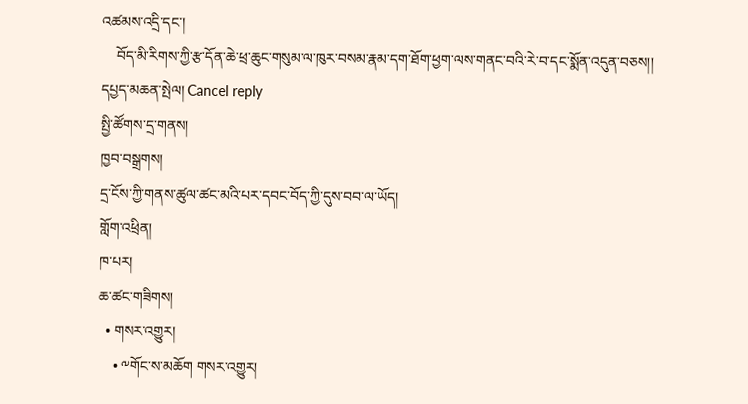འཚམས་འདྲི་དང་།
    བོད་མི་རིགས་ཀྱི་རྩ་དོན་ཆེ་ཕྲ་ཆུང་གསུམ་ལ་ཁུར་བསམ་རྣམ་དག་ཐོག་ཕྱག་ལས་གནང་བའི་རེ་བ་དང་སྨོན་འདུན་བཅས།།
དཔྱད་མཆན་སྤེལ། Cancel reply
སྤྱི་ཚོགས་དྲ་གནས།
ཁྱབ་བསྒྲགས།
དྲ་ངོས་ཀྱི་གནས་ཚུལ་ཚང་མའི་པར་དབང་བོད་ཀྱི་དུས་བབ་ལ་ཡོད།
གློག་འཕྲིན།
ཁ་པར།
ཆ་ཚང་གཟིགས།
  • གསར་འགྱུར།
    • ༸གོང་ས་མཆོག གསར་འགྱུར།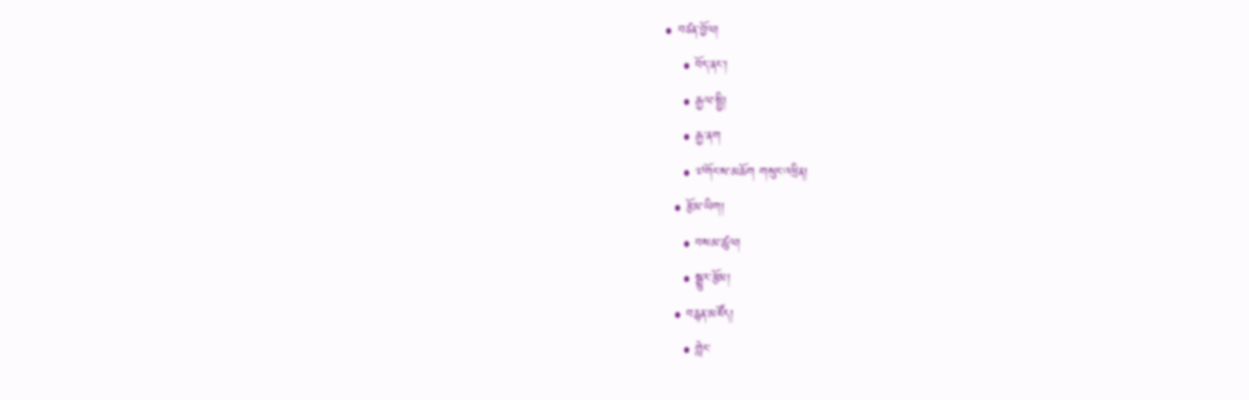• བཙན་བྱོལ།
    • བོད་ནང་།
    • རྒྱལ་སྤྱི།
    • རྒྱ་ནག
    • ༧གོང་ས་མཆོག གསུང་འཕྲིན།
  • རྩོམ་ཡིག།
    • བསམ་ཚུལ།
    • སྒྱུར་རྩོམ།
  • བརྙན་མཛོད།
    • གླེང་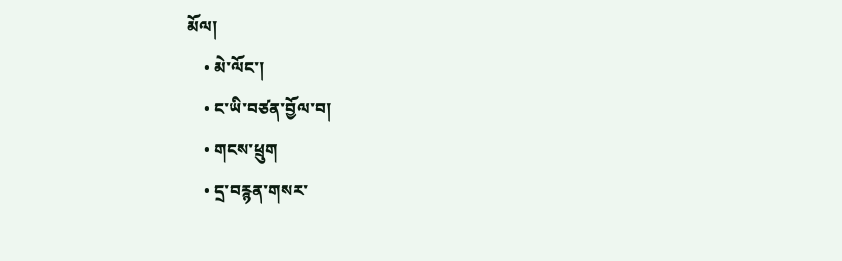མོལ།
    • མེ་ལོང་།
    • ང་ཡི་བཙན་བྱོལ་བ།
    • གངས་ཕྲུག
    • དྲ་བརྙན་གསར་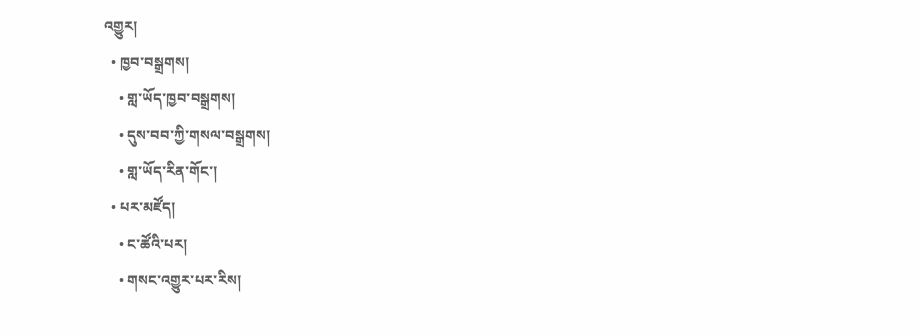འགྱུར།
  • ཁྱབ་བསྒྲགས།
    • གླ་ཡོད་ཁྱབ་བསྒྲགས།
    • དུས་བབ་ཀྱི་གསལ་བསྒྲགས།
    • གླ་ཡོད་རིན་གོང་།
  • པར་མཛོད།
    • ང་ཚོའི་པར།
    • གསང་འགྱུར་པར་རིས།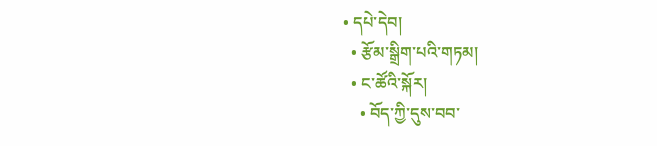• དཔེ་དེབ།
  • རྩོམ་སྒྲིག་པའི་གཏམ།
  • ང་ཚོའི་སྐོར།
    • བོད་ཀྱི་དུས་བབ་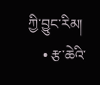ཀྱི་བྱུང་རིམ།
    • རྩ་ཆེའི་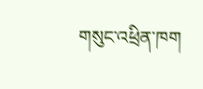གསུང་འཕྲིན་ཁག